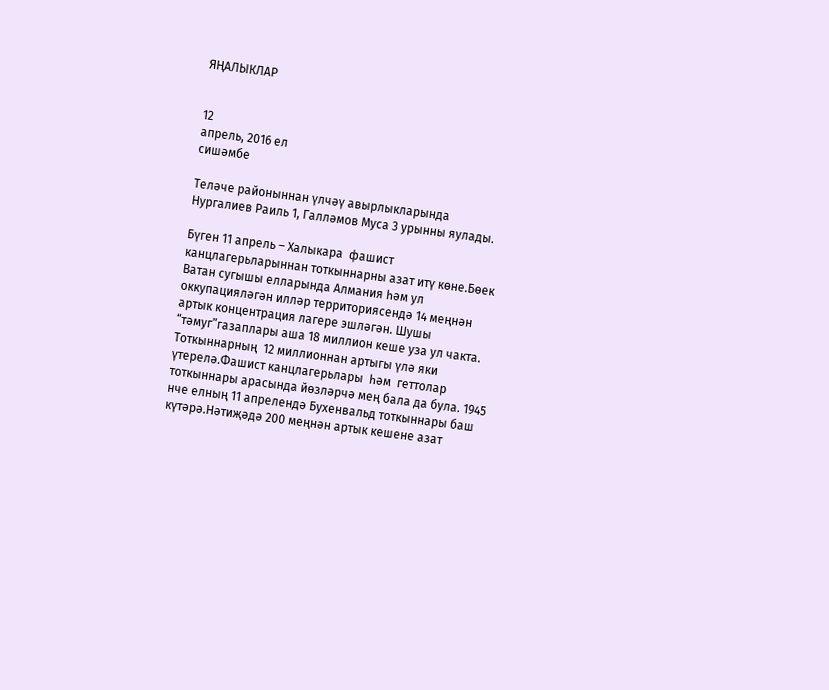ЯҢАЛЫКЛАР


12
апрель, 2016 ел
сишәмбе

Теләче районыннан үлчәү авырлыкларында Нургалиев Раиль 1, Галләмов Муса 3 урынны яулады.

Бүген 11 апрель – Халыкара  фашист канцлагерьларыннан тоткыннарны азат итү көне.Бөек Ватан сугышы елларында Алмания һәм ул оккупацияләгән илләр территориясендә 14 меңнән артык концентрация лагере эшләгән. Шушы “тәмуг”газаплары аша 18 миллион кеше уза ул чакта. Тоткыннарның  12 миллионнан артыгы үлә яки үтерелә.Фашист канцлагерьлары  һәм  геттолар тоткыннары арасында йөзләрчә мең бала да була. 1945 нче елның 11 апрелендә Бухенвальд тоткыннары баш күтәрә.Нәтиҗәдә 200 меңнән артык кешене азат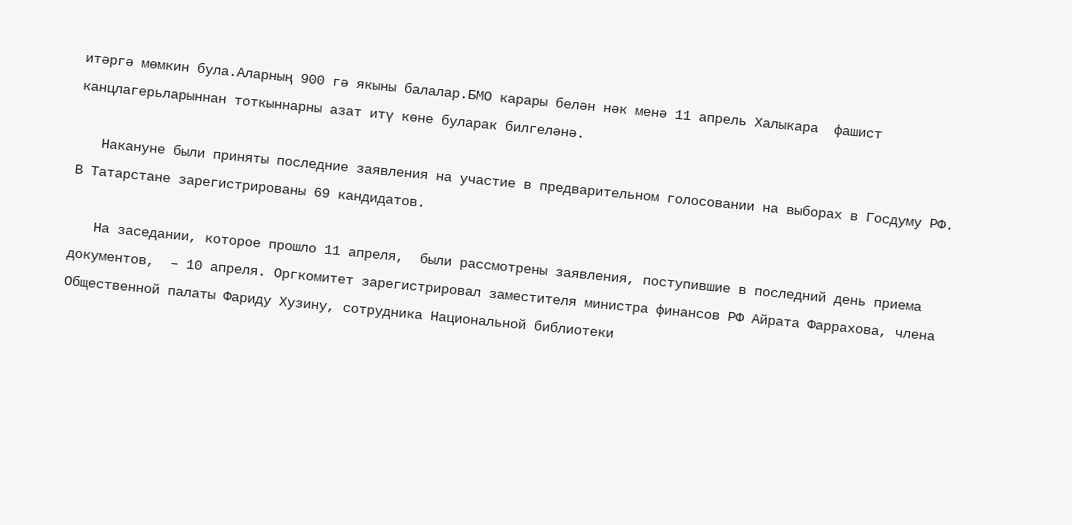итәргә мөмкин була.Аларның 900 гә якыны балалар.БМО карары белән нәк менә 11 апрель Халыкара  фашист канцлагерьларыннан тоткыннарны азат итү көне буларак билгеләнә.

   Накануне были приняты последние заявления на участие в предварительном голосовании на выборах в Госдуму РФ. В Татарстане зарегистрированы 69 кандидатов.

   На заседании, которое прошло 11 апреля,  были рассмотрены заявления, поступившие в последний день приема документов,  – 10 апреля. Оргкомитет зарегистрировал заместителя министра финансов РФ Айрата Фаррахова, члена Общественной палаты Фариду Хузину, сотрудника Национальной библиотеки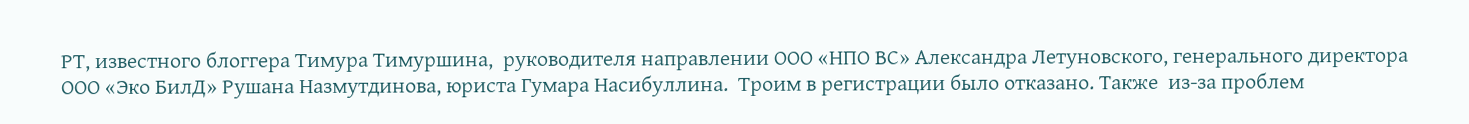РТ, известного блоггера Тимура Тимуршина,  руководителя направлении ООО «НПО ВС» Александра Летуновского, генерального директора ООО «Эко БилД» Рушана Назмутдинова, юриста Гумара Насибуллина.  Троим в регистрации было отказано. Также  из-за проблем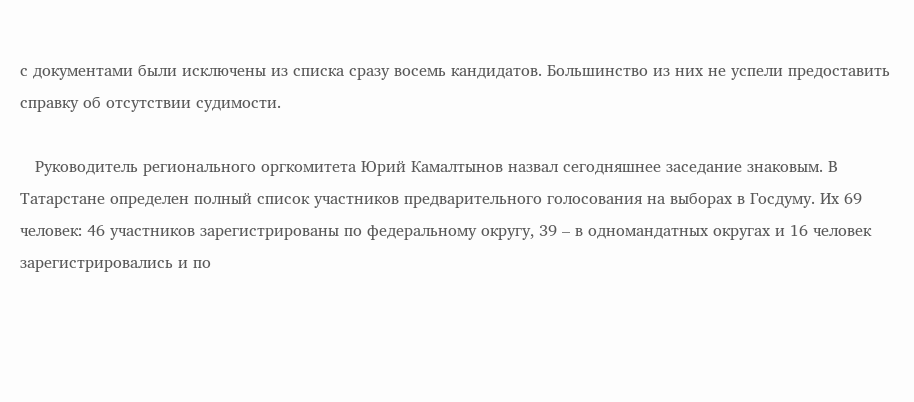с документами были исключены из списка сразу восемь кандидатов. Большинство из них не успели предоставить справку об отсутствии судимости.

   Руководитель регионального оргкомитета Юрий Камалтынов назвал сегодняшнее заседание знаковым. В Татарстане определен полный список участников предварительного голосования на выборах в Госдуму. Их 69 человек: 46 участников зарегистрированы по федеральному округу, 39 – в одномандатных округах и 16 человек зарегистрировались и по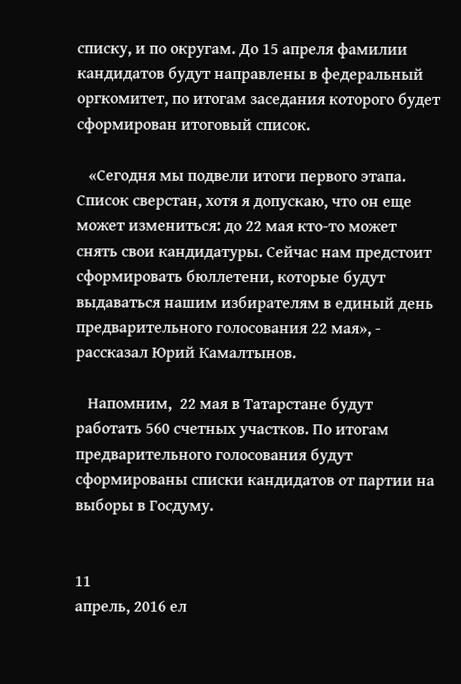списку, и по округам. До 15 апреля фамилии кандидатов будут направлены в федеральный оргкомитет, по итогам заседания которого будет сформирован итоговый список.

   «Сегодня мы подвели итоги первого этапа. Список сверстан, хотя я допускаю, что он еще может измениться: до 22 мая кто-то может снять свои кандидатуры. Сейчас нам предстоит сформировать бюллетени, которые будут выдаваться нашим избирателям в единый день предварительного голосования 22 мая», - рассказал Юрий Камалтынов.

   Напомним,  22 мая в Татарстане будут работать 560 счетных участков. По итогам предварительного голосования будут сформированы списки кандидатов от партии на выборы в Госдуму.


11
апрель, 2016 ел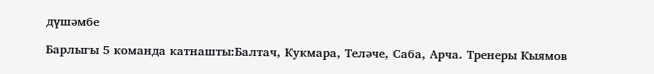дүшәмбе

Барлыгы 5 команда катнашты:Балтач, Кукмара, Теләче, Саба, Арча. Тренеры Кыямов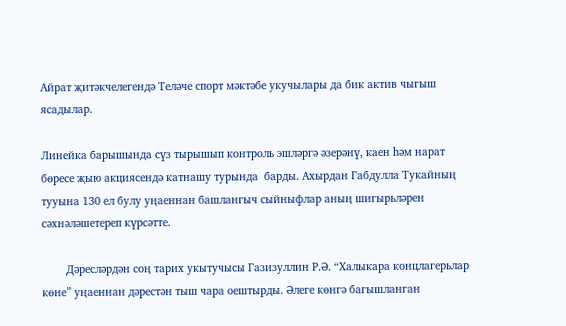Айрат җитәкчелегендә Теләче спорт мәктәбе укучылары да бик актив чыгыш ясадылар.

Линейка барышында сүз тырышып контроль эшләргә әзерәнү, каен һәм нарат бөресе җыю акциясендә катнашу турында  барды. Ахырдан Габдулла Тукайның тууына 130 ел булу уңаеннан башлангыч сыйныфлар аның шигырьләрен сәхнәләшетереп күрсәтте.

        Дәресләрдән соң тарих укытучысы Газизуллин Р.Ә. “Халыкара концлагерьлар көне” уңаеннан дәрестән тыш чара оештырды. Әлеге көнгә багышланган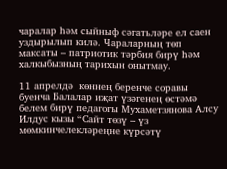чаралар һәм сыйныф сәгатьләре ел саен уздырылып килә. Чараларның төп максаты – патриотик тәрбия бирү һәм халкыбызның тарихын онытмау.

11 апрелдә  көннең беренче соравы буенча Балалар иҗат үзәгенең өстәмә белем бирү педагогы Мухаметзянова Алсу Илдус кызы “Сайт төзү – үз мөмкинчелекләреңне күрсәтү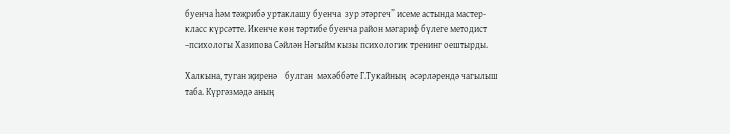буенча һәм тәҗрибә уртаклашу буенча  зур этәргеч” исеме астында мастер-класс күрсәтте. Икенче көн тәртибе буенча район мәгариф бүлеге методист –психологы Хазипова Сәйлән Нәгыйм кызы психологик тренинг оештырды.

Халкына, туган җиренә    булган  мәхәббәте Г.Тукайның  әсәрләрендә чагылыш таба. Күргәзмәдә аның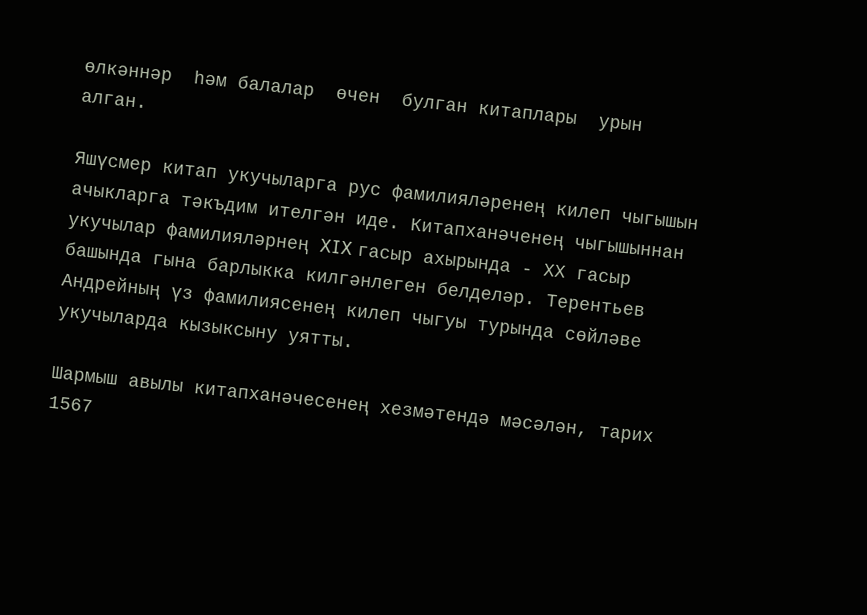өлкәннәр  һәм балалар  өчен  булган китаплары  урын алган.

Яшүсмер китап укучыларга рус фамилияләренең килеп чыгышын ачыкларга тәкъдим ителгән иде. Китапханәченең чыгышыннан укучылар фамилияләрнең XIX гасыр ахырында - ХХ гасыр башында гына барлыкка килгәнлеген белделәр. Терентьев Андрейның үз фамилиясенең килеп чыгуы турында сөйләве укучыларда кызыксыну уятты.

Шармыш авылы китапханәчесенең хезмәтендә мәсәлән, тарих 1567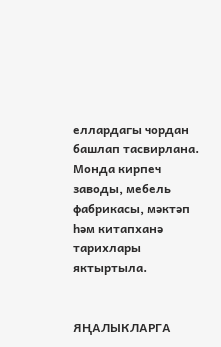еллардагы чордан башлап тасвирлана. Монда кирпеч заводы, мебель фабрикасы, мәктәп һәм китапханә тарихлары яктыртыла.


ЯҢАЛЫКЛАРГА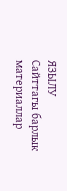ЯЗЫЛУ
Сайттагы барлык материаллар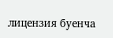лицензия буенча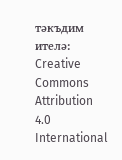тәкъдим ителә:
Creative Commons Attribution 4.0 International